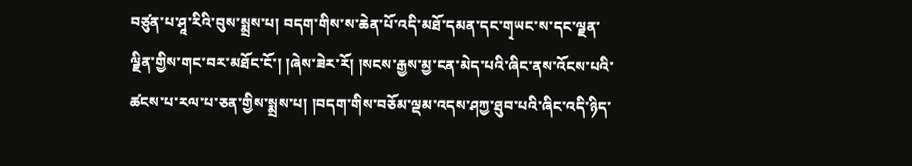བཙུན་པ་ཤཱ་རིའི་བུས་སྨྲས་པ། བདག་གིས་ས་ཆེན་པོ་འདི་མཐོ་དམན་དང་ག྄ཡང་ས་དང་ལྗན་ལྗིན་གྱིས་གང་བར་མཐོང་ངོ་། །ཞེས་ཟེར་རོ། །སངས་རྒྱས་མྱ་ངན་མེད་པའི་ཞིང་ནས་འོངས་པའི་ཚངས་པ་རལ་པ་ཅན་གྱིས་སྨྲས་པ། །བདག་གིས་བཅོམ་ལྡམ་འདས་ཤཀྱ་ཐུབ་པའི་ཞིང་འདི་ཉིད་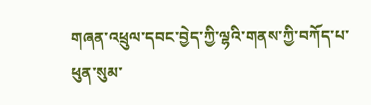གཞན་འཕྲུལ་དབང་བྱེད་ཀྱི་ལྷའི་གནས་ཀྱི་བཀོད་པ་ཕུན་སུམ་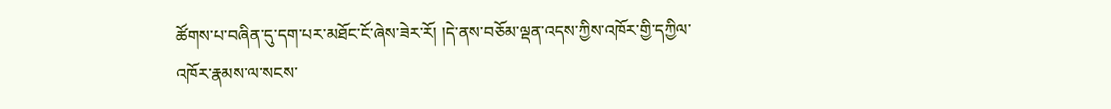ཚོགས་པ་བཞིན་དུ་དག་པར་མཐོང་ངོ་ཞེས་ཟེར་རོ། །དེ་ནས་བཅོམ་ལྡན་འདས་ཀྱིས་འཁོར་གྱི་དཀྱིལ་འཁོར་རྣམས་ལ་སངས་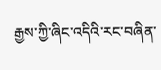རྒྱས་ཀྱི་ཞིང་འདིའི་རང་བཞིན་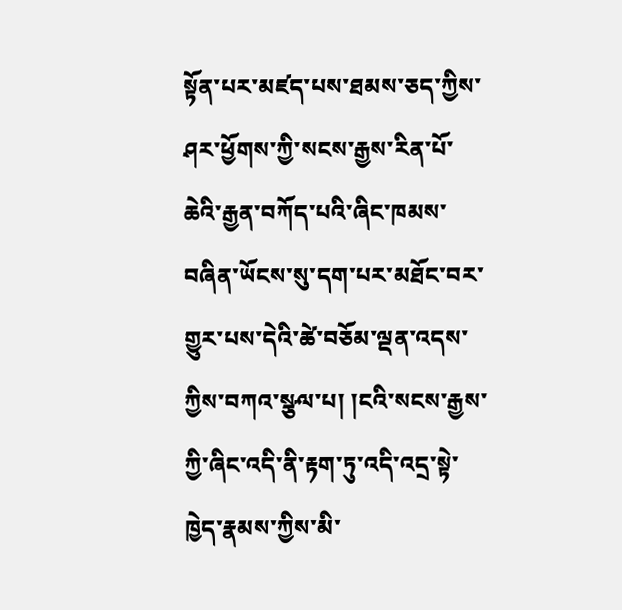སྟོན་པར་མཛད་པས་ཐམས་ཅད་ཀྱིས་ཤར་ཕྱོགས་ཀྱི་སངས་རྒྱས་རིན་པོ་ཆེའི་རྒྱན་བཀོད་པའི་ཞིང་ཁམས་བཞིན་ཡོངས་སུ་དག་པར་མཐོང་བར་གྱུར་པས་དེའི་ཚེ་བཅོམ་ལྡན་འདས་ཀྱིས་བཀའ་སྩལ་པ། །ངའི་སངས་རྒྱས་ཀྱི་ཞིང་འདི་ནི་རྟག་ཏུ་འདི་འདྲ་སྟེ་ཁྱེད་རྣམས་ཀྱིས་མི་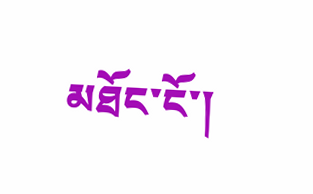མཐོང་ངོ་།